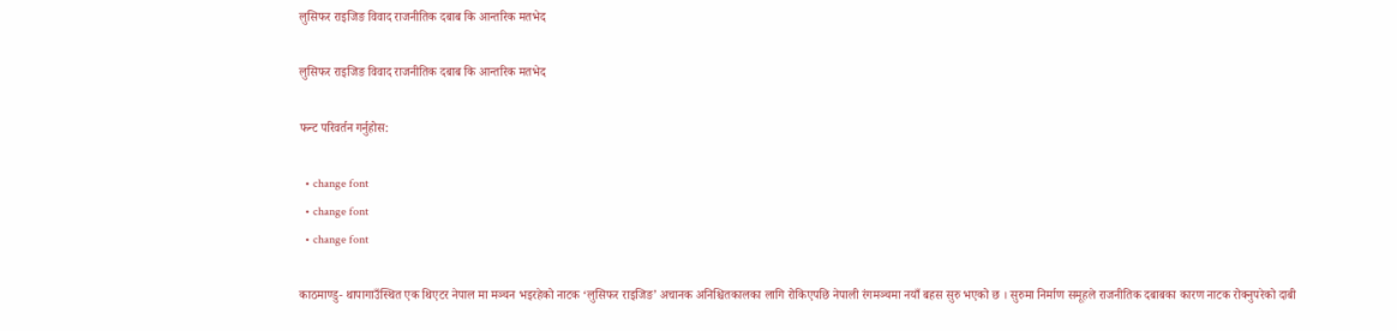लुसिफर राइजिङ विवाद राजनीतिक दबाब कि आन्तरिक मतभेद

लुसिफर राइजिङ विवाद राजनीतिक दबाब कि आन्तरिक मतभेद

फन्ट परिवर्तन गर्नुहोस:

  • change font
  • change font
  • change font

काठमाण्डु- थापागाउँस्थित एक थिएटर नेपाल मा मञ्चन भइरहेको नाटक ‘लुसिफर राइजिङ’ अचानक अनिश्चितकालका लागि रोकिएपछि नेपाली रंगमञ्चमा नयाँ बहस सुरु भएको छ । सुरुमा निर्माण समूहले राजनीतिक दबाबका कारण नाटक रोक्नुपरेको दाबी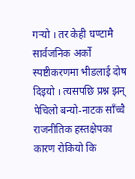गर्‍यो । तर केही घण्टामै सार्वजनिक अर्को स्पष्टीकरणमा भीडलाई दोष दिइयो । त्यसपछि प्रश्न झन् पेचिलो बन्यो-नाटक साँच्चै राजनीतिक हस्तक्षेपका कारण रोकियो कि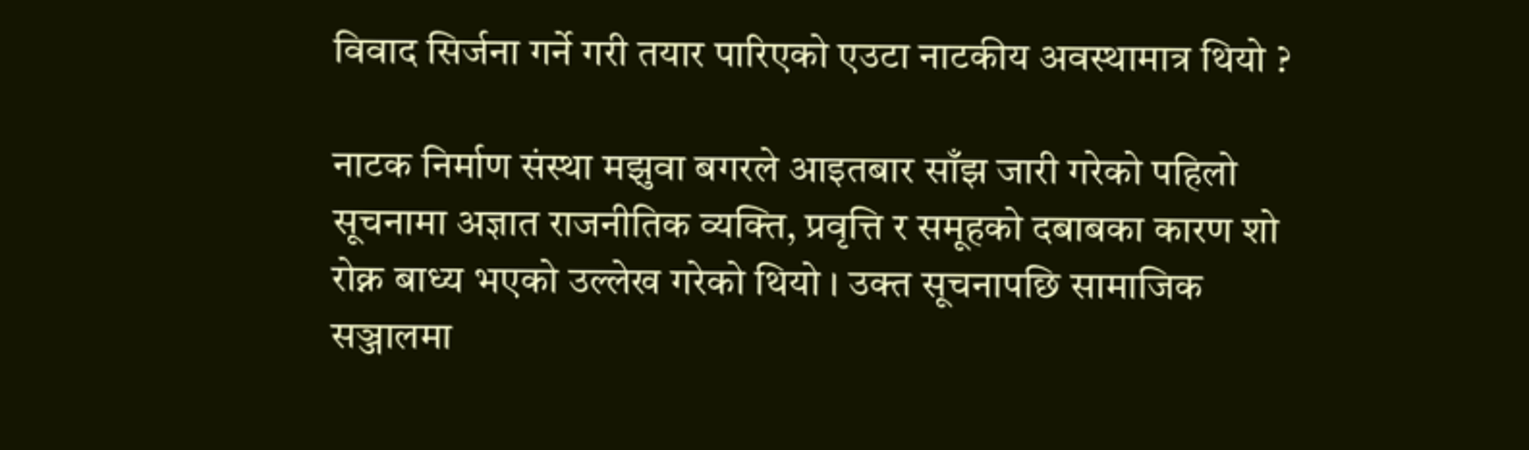विवाद सिर्जना गर्ने गरी तयार पारिएको एउटा नाटकीय अवस्थामात्र थियो ?

नाटक निर्माण संस्था मझुवा बगरले आइतबार साँझ जारी गरेको पहिलो सूचनामा अज्ञात राजनीतिक व्यक्ति, प्रवृत्ति र समूहको दबाबका कारण शो रोक्न बाध्य भएको उल्लेख गरेको थियो । उक्त सूचनापछि सामाजिक सञ्जालमा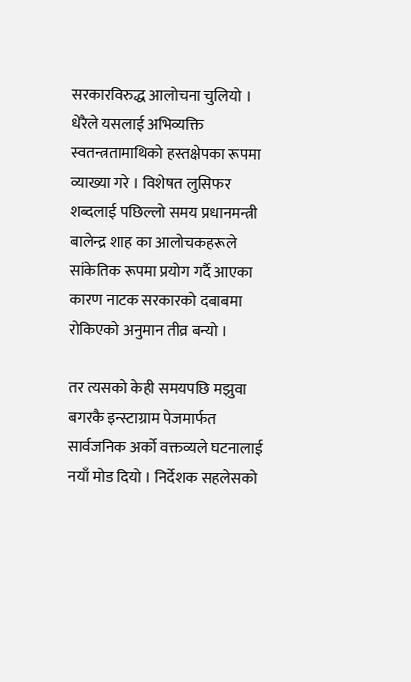सरकारविरुद्ध आलोचना चुलियो । धेरैले यसलाई अभिव्यक्ति स्वतन्त्रतामाथिको हस्तक्षेपका रूपमा व्याख्या गरे । विशेषत लुसिफर शब्दलाई पछिल्लो समय प्रधानमन्त्री बालेन्द्र शाह का आलोचकहरूले सांकेतिक रूपमा प्रयोग गर्दै आएका कारण नाटक सरकारको दबाबमा रोकिएको अनुमान तीव्र बन्यो ।

तर त्यसको केही समयपछि मझुवा बगरकै इन्स्टाग्राम पेजमार्फत सार्वजनिक अर्को वक्तव्यले घटनालाई नयाँ मोड दियो । निर्देशक सहलेसको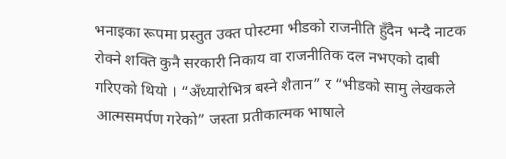भनाइका रूपमा प्रस्तुत उक्त पोस्टमा भीडको राजनीति हुँदैन भन्दै नाटक रोक्ने शक्ति कुनै सरकारी निकाय वा राजनीतिक दल नभएको दाबी गरिएको थियो । “अँध्यारोभित्र बस्ने शैतान” र “भीडको सामु लेखकले आत्मसमर्पण गरेको” जस्ता प्रतीकात्मक भाषाले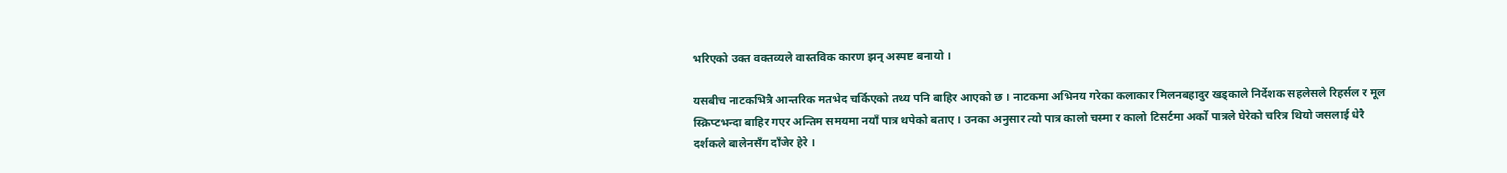भरिएको उक्त वक्तव्यले वास्तविक कारण झन् अस्पष्ट बनायो ।

यसबीच नाटकभित्रै आन्तरिक मतभेद चर्किएको तथ्य पनि बाहिर आएको छ । नाटकमा अभिनय गरेका कलाकार मिलनबहादुर खड्काले निर्देशक सहलेसले रिहर्सल र मूल स्क्रिप्टभन्दा बाहिर गएर अन्तिम समयमा नयाँ पात्र थपेको बताए । उनका अनुसार त्यो पात्र कालो चस्मा र कालो टिसर्टमा अर्को पात्रले घेरेको चरित्र थियो जसलाई धेरै दर्शकले बालेनसँग दाँजेर हेरे ।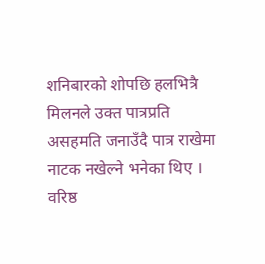शनिबारको शोपछि हलभित्रै मिलनले उक्त पात्रप्रति असहमति जनाउँदै पात्र राखेमा नाटक नखेल्ने भनेका थिए । वरिष्ठ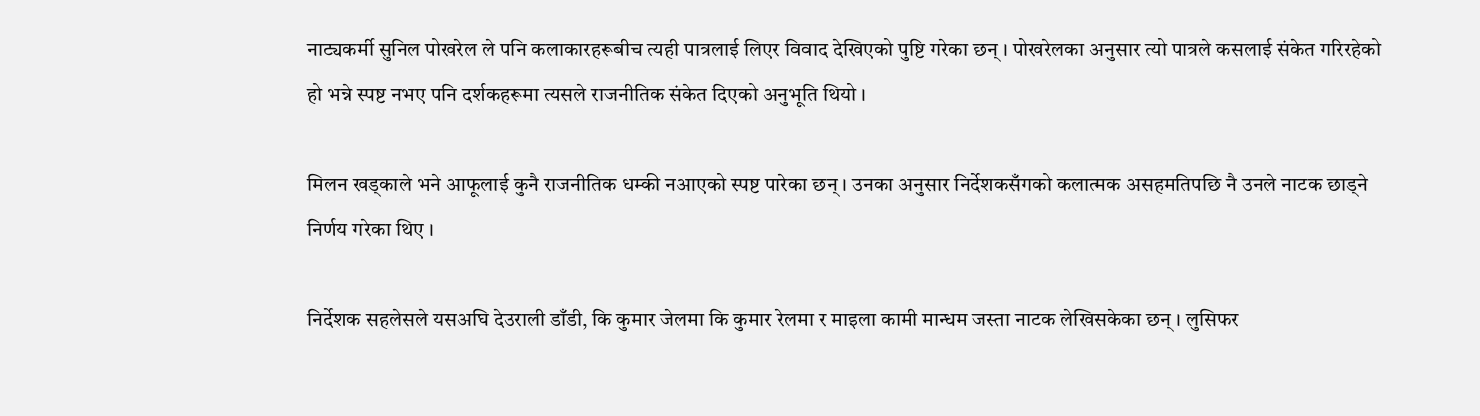नाट्यकर्मी सुनिल पोखरेल ले पनि कलाकारहरूबीच त्यही पात्रलाई लिएर विवाद देखिएको पुष्टि गरेका छन् । पोखरेलका अनुसार त्यो पात्रले कसलाई संकेत गरिरहेको हो भन्ने स्पष्ट नभए पनि दर्शकहरूमा त्यसले राजनीतिक संकेत दिएको अनुभूति थियो ।

मिलन खड्काले भने आफूलाई कुनै राजनीतिक धम्की नआएको स्पष्ट पारेका छन् । उनका अनुसार निर्देशकसँगको कलात्मक असहमतिपछि नै उनले नाटक छाड्ने निर्णय गरेका थिए ।

निर्देशक सहलेसले यसअघि देउराली डाँडी, कि कुमार जेलमा कि कुमार रेलमा र माइला कामी मान्धम जस्ता नाटक लेखिसकेका छन् । लुसिफर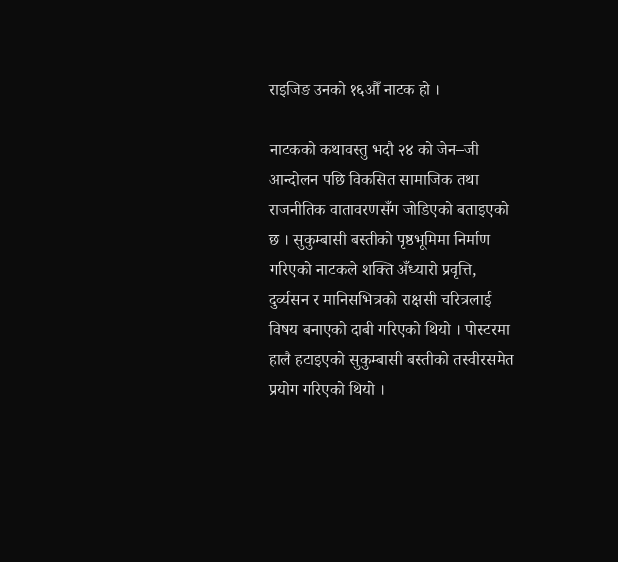राइजिङ उनको १६औँ नाटक हो ।

नाटकको कथावस्तु भदौ २४ को जेन–जी आन्दोलन पछि विकसित सामाजिक तथा राजनीतिक वातावरणसँग जोडिएको बताइएको छ । सुकुम्बासी बस्तीको पृष्ठभूमिमा निर्माण गरिएको नाटकले शक्ति अँध्यारो प्रवृत्ति, दुर्व्यसन र मानिसभित्रको राक्षसी चरित्रलाई विषय बनाएको दाबी गरिएको थियो । पोस्टरमा हालै हटाइएको सुकुम्बासी बस्तीको तस्वीरसमेत प्रयोग गरिएको थियो ।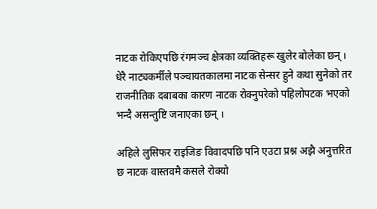नाटक रोकिएपछि रंगमञ्च क्षेत्रका व्यक्तिहरू खुलेर बोलेका छन् । धेरै नाट्यकर्मीले पञ्चायतकालमा नाटक सेन्सर हुने कथा सुनेको तर राजनीतिक दबाबका कारण नाटक रोक्नुपरेको पहिलोपटक भएको भन्दै असन्तुष्टि जनाएका छन् ।

अहिले लुसिफर राइजिङ विवादपछि पनि एउटा प्रश्न अझै अनुत्तरित छ नाटक वास्तवमै कसले रोक्यो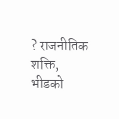? राजनीतिक शक्ति, भीडको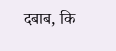दबाब, कि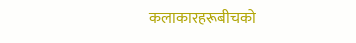कलाकारहरूबीचको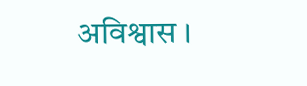अविश्वास ।